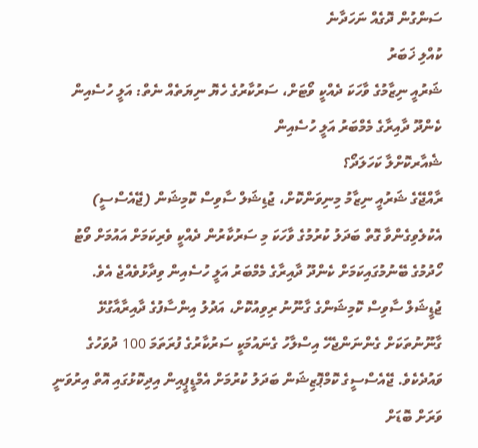ސަންގުން ދޮގެއް ނަހަދާނެ
ކުއްލި ޚަބަރު
ޝަރުއީ ނިޒާމުގެ ވާހަކަ ދެއްކީ ވޯޓަށް، ސަރުކާރުގެ ހެޔޮ ނިޔަތެއް ނެތް: އަލީ ހުސެއިން
ކެންދޫ ދާއިރާގެ މެމްބަރު އަލީ ހުސެއިން
ޝެއާރކޮށްލާ ކަހަލަދޯ؟
ރާއްޖޭގެ ޝަރުއީ ނިޒާމު މިނިވަންކޮށް، ޖުޑިޝަލް ސާވިސް ކޮމިޝަން (ޖޭއެސްސީ) އެކުލެވިގެންވާ ގޮތް ބަދަލު ކުރުމުގެ ވާހަކަ މި ސަރުކާރުން ދެއްކީ ވެރިކަމަށް އައުމަށް ވޯޓު ހޯދުމުގެ ބޭނުމުގައިކަމަށް ކެންދޫ ދާއިރާގެ މެމްބަރު އަލީ ހުސެއިން ވިދާޅުވެއްޖެ އެވެ.
ޖުޑީޝަލް ސާވިސް ކޮމިޝަންގެ ގާނޫނު ރިވިއުކޮށް، އަދުލު އިންސާފުގެ ދާއިރާއާގުޅޭ ގާނޫނުތަކަށް ގެންނަންޖެހޭ އިސްލާހު ގެނައުމަކީ ސަރުކާރުގެ ފުރަތަމަ 100 ދުވަހުގެ ވައުދެކެވެ. ޖޭއެސްސީގެ ކޮމްޕޮޒިޝަން ބަދަލު ކުރުމަށް އެމްޑީޕީއިން އިދިކޮޅުގައި އޮތް އިރުވަނީ ވަރަށް ބޮޑަށް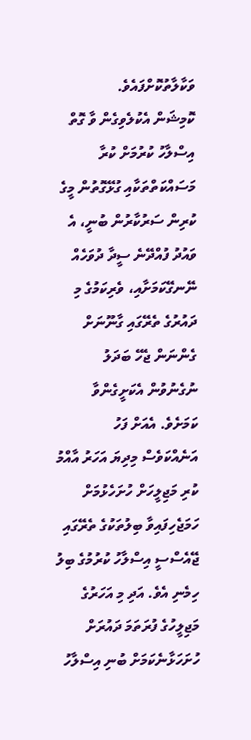ވަކާލާތުކޮށްފައެވެ.
ކޮމިޝަން އެކުލެވިގެން ވާ ގޮތް އިސްލާހު ކުރުމަށް ކުރާ މަސައްކަތްތަކާއި ގުޅޭގޮތުން މީގެ ކުރިން ސަރުކާރުން ބުނީ، އެ ވައުދު ފުއްދޭނެ ސީދާ ދުވަހެއް ނޭނގޭކަމަށާއި، ވެރިކަމުގެ މި ދައުރުގެ ތެރޭގައި ގާނޫނަށް ގެންނަން ޖެހޭ ބަދަލު ނުގެނުވުން އެކަށީގެންވާ ކަމަށެވެ. އެއަށް ފަހު އަނެއްކަވެސް މިދިޔަ އަހަރު އާއްމު ކުރި މަޖިލީހަށް ހުށަހެޅުމަށް ހަމަޖެހިފައިވާ ބިލުތަކުގެ ތެރޭގައި ޖޭއެސްސީ އިސްލާހު ކުރުމުގެ ބިލު ހިމެނި އެވެ. އަދި މި އަހަރުގެ މަޖިލީހުގެ ފުރަތަމަ ދައުރަށް ހުށަހަޅާނެކަމަށް ބުނި އިސްލާހު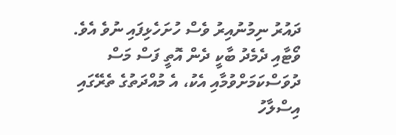ދައުރު ނިމުނުއިރު ވެސް ހުށަހެޅިފައި ނުވެ އެވެ.
ވޯޓާއި ދެމެދު ބާކީ ދެން އޮތީ ފަސް މަސް ދުވަސްކަމަށްވުމާއި އެކު، އެ މުއްދަތުގެ ތެރޭގައި އިސްލާހު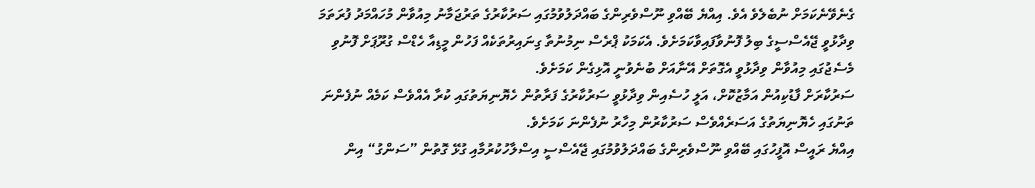ގެނެވޭނެކަމަށް ނުބެލެވެ އެވެ. އިއްޔެ ބޭއްވި ނޫސްވެރިންގެ ބައްދަލުވުމުގައި ސަރުކާރުގެ ތަރުޖަމާނު މިއުވާން މުހައްމަދު ފުރަތަމަ ވިދާޅުވީ ޖޭއެސްސީގެ ބިލު ފޮނުވާފައިވާކަމަށެވެ. އެކަމަކު ޕްރެސް ނިމުނުތާ ގިނައިރުތަކެއް ފަހުން މީޑިއާ ހެޑްސް ގުރޫޕަށް ފޮނުވި މެސެޖުގައި މިއުވާން ވިދާޅުވީ އެގޮތަށް އޭނާއަށް ބުނެވުނީ އޮޅިގެން ކަމަށެވެ.
ސަރުކާރަށް ފާޑުކިއުން އަމާޒުކޮށް، އަލީ ހުސެއިން ވިދާޅުވީ ސަރުކާރުގެ ފަރާތުން ހެޔޮނިޔަތުގައި ކުރާ އެއްވެސް ކަމެއް ނުފެންނަ ތަނުގައި ހެޔޮނިޔަތުގެ އަސަރެއްވެސް ސަރުކާރުން މިހާރު ނުފެންނަ ކަމަށެވެ.
އިއްޔެ ރައީސް އޮފީހުގައި ބޭއްވި ނޫސްވެރިންގެ ބައްދަލުވުމުގައި ޖޭއެސްސީ އިސްލާހުކުރުމާއި ގުޅޭ ގޮތުން ”ސަންގު“ އިން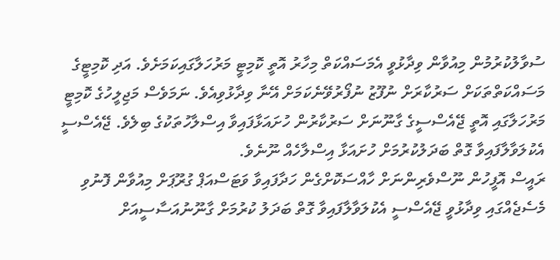ސުވާލުކުރުމުން މިއުވާން ވިދާޅުވީ އެމަސައްކަތް މިހާރު އޮތީ ކޮމިޓީ މަރުހަލާގައިކަމަށެވެ. އަދި ކޮމިޓީގެ މަސައްކަތްތަކަށް ސަރުކާރަށް ނުފޫޒު ނުފޯރުވޭނެކަމަށް އޭނާ ވިދާޅުވިއެވެ. ނަމަވެސް މަޖިލީހުގެ ކޮމިޓީ މަރުހަލާގައި އޮތީ ޖޭއެސްސީގެ ގާނޫނަށް ސަރުކާރުން ހުށައަޅާފައިވާ އިސްލާހުތަކުގެ ބިލެވެ. ޖޭއެސްސީ އެކުލަވާލާފައިވާ ގޮތް ބަދަލުކުރުމަށް ހުށައަޅާ އިސްލާހެއް ނޫނެވެ.
ރައީސް އޮފީހުން ނޫސްވެރިންނަށް ހާއްސަކޮށްގެން ހަދާފައިވާ ވަޓަސްއަޕް ގުރޫޕަށް މިއުވާން ފޮނުވި މެސެޖެއްގައި ވިދާޅުވީ ޖޭއެސްސީ އެކުލަވާލާފައިވާ ގޮތް ބަދަލު ކުރުމަށް ގާނޫނުއަސާސީއަށް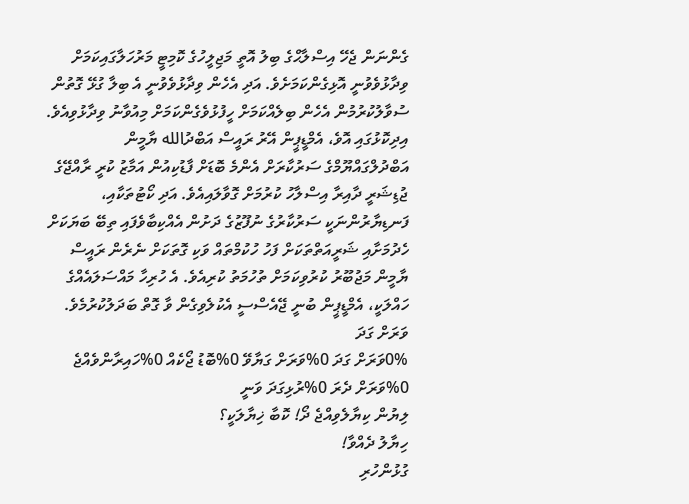ގެންނަން ޖެހޭ އިސްލާޙްގެ ބިލު އޮތީ މަޖިލީހުގެ ކޮމިޓީ މަރުހަލާގައިކަމަށް ވިދާޅުވެވުނީ އޮޅިގެންކަމަށެވެ. އަދި އެހެން ވިދާޅުވެވުނީ އެ ބިލާ ގުޅޭ ގޮތުން ސުވާލުކުރުމުން އެހެން ބިލެއްކަމަށް ހީފުޅުވެގެންކަމަށް މިއުވާނު ވިދާޅުވިއެވެ.
އިދިކޮޅުގައި އޮވެ، އެމްޑީޕީން އޭރު ރައީސް އަބްދުالله ޔާމީން އަބްދުލްގައްޔޫމްގެ ސަރުކާރަށް އެންމެ ބޮޑަށް ފާޑުކިއުން އަމާޒު ކުރީ ރާއްޖޭގެ ޖުޑިޝަރީ ދާއިރާ އިސްލާހު ކުރުމަށް ގޮވާލައިއެވެ. އަދި ކޯޓުތަކާއި، ފަނޑިޔާރުންނަކީ ސަރުކާރުގެ ނުފޫޒުގެ ދަށުން އެއްކިބާވެފައި ތިބޭ ބަޔަކަށް ހެދުމަށާއި ޝަރީއަތްތަކަށް ފަހު ހުކުމްތައް ވަކި ގޮތަކަށް ނެރެން ރައީސް ޔާމީން މަޖުބޫރު ކުރުވިކަމަށް ތުހުމަތު ކުރިއެވެ. އެ ހުރިހާ މައްސަލައެއްގެ ހައްލަކީ، އެމްޑީޕީން ބުނީ ޖޭއެސްސީ އެކުލެވިގެން ވާ ގޮތް ބަދަލުކުރުމެވެ.
ވަރަށް ގަދަ
0%ވަރަށް ގަދަ 0%ވަރަށް ގަޔާވޭ 0%ބޮޑު ޖޯކެއް 0%ހައިރާންވެއްޖެ 0%ވަރަށް ދެރަ 0%ރުޅިގަދަ ވަނީ
ލިޔުން ކިޔާލެވިއްޖެ ދޯ! ކޮބާ ޚިޔާލަކީ؟
ހިޔާލު ދެއްވާ!
ގުޅުންހުރި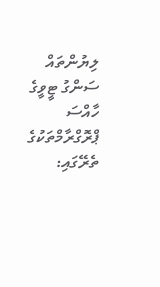ލިޔުންތައް
ސަންގު ޓީވީގެ ހާއްސަ ޕްރޮގްރާމްތަކުގެ ތެރޭގައި: